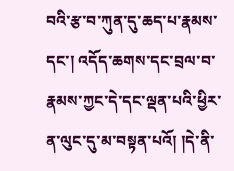བའི་རྩ་བ་ཀུན་དུ་ཆད་པ་རྣམས་དང་། འདོད་ཆགས་དང་བྲལ་བ་རྣམས་ཀྱང་དེ་དང་ལྡན་པའི་ཕྱིར་ན་ལུང་དུ་མ་བསྟན་པའོ། །དེ་ནི་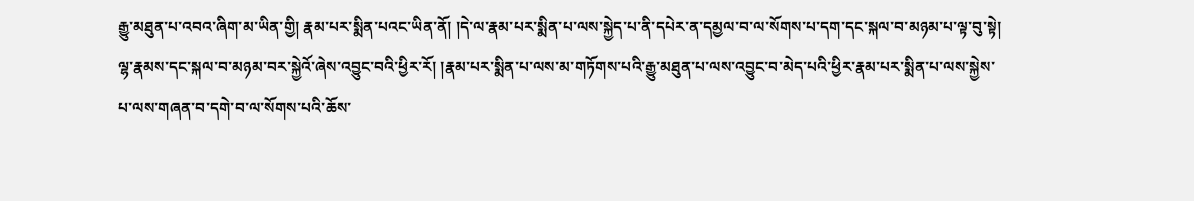རྒྱུ་མཐུན་པ་འབའ་ཞིག་མ་ཡིན་གྱི། རྣམ་པར་སྨིན་པའང་ཡིན་ནོ། །དེ་ལ་རྣམ་པར་སྨིན་པ་ལས་སྐྱེད་པ་ནི་དཔེར་ན་དམྱལ་བ་ལ་སོགས་པ་དག་དང་སྐལ་བ་མཉམ་པ་ལྟ་བུ་སྟེ། ལྷ་རྣམས་དང་སྐལ་བ་མཉམ་བར་སྐྱེའོ་ཞེས་འབྱུང་བའི་ཕྱིར་རོ། །རྣམ་པར་སྨིན་པ་ལས་མ་གཏོགས་པའི་རྒྱུ་མཐུན་པ་ལས་འབྱུང་བ་མེད་པའི་ཕྱིར་རྣམ་པར་སྨིན་པ་ལས་སྐྱེས་པ་ལས་གཞན་བ་དགེ་བ་ལ་སོགས་པའི་ཆོས་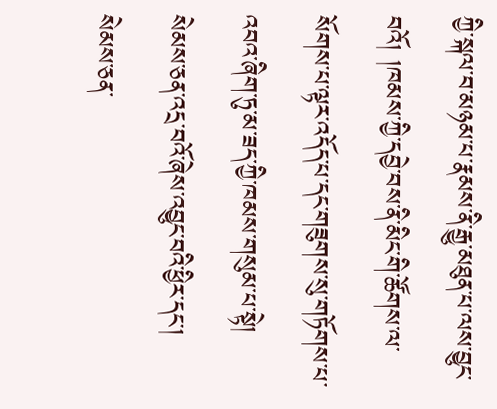ཀྱི་སྐལ་བ་མཉམ་པ་རྣམས་ནི་རྒྱུ་མཐུན་པ་ལས་བྱུང་བའོ། །ཁམས་ཀྱི་དབྱེ་བས་ནི་མིང་གི་ཚོགས་ལ་སོགས་པ་ལྟར་འདོད་པ་དང་གཟུགས་སུ་གཏོགས་པ་འབའ་ཞིག་ཏུ་མ་ཟད་ཀྱི་ཁམས་གསུམ་པ་སྟེ། སེམས་ཅན་འདྲ་བའོ་ཞེས་འབྱུང་བའི་ཕྱིར་དང་། སེམས་ཅན་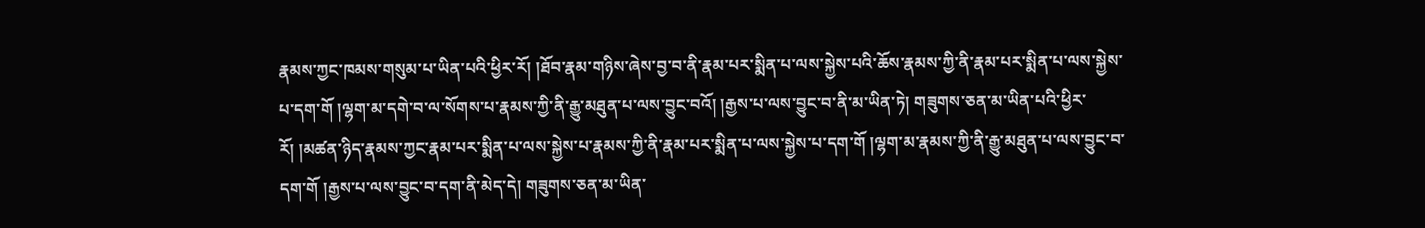རྣམས་ཀྱང་ཁམས་གསུམ་པ་ཡིན་པའི་ཕྱིར་རོ། །ཐོབ་རྣམ་གཉིས་ཞེས་བྱ་བ་ནི་རྣམ་པར་སྨིན་པ་ལས་སྐྱེས་པའི་ཆོས་རྣམས་ཀྱི་ནི་རྣམ་པར་སྨིན་པ་ལས་སྐྱེས་པ་དག་གོ །ལྷག་མ་དགེ་བ་ལ་སོགས་པ་རྣམས་ཀྱི་ནི་རྒྱུ་མཐུན་པ་ལས་བྱུང་བའོ། །རྒྱས་པ་ལས་བྱུང་བ་ནི་མ་ཡིན་ཏེ། གཟུགས་ཅན་མ་ཡིན་པའི་ཕྱིར་རོ། །མཚན་ཉིད་རྣམས་ཀྱང་རྣམ་པར་སྨིན་པ་ལས་སྐྱེས་པ་རྣམས་ཀྱི་ནི་རྣམ་པར་སྨིན་པ་ལས་སྐྱེས་པ་དག་གོ །ལྷག་མ་རྣམས་ཀྱི་ནི་རྒྱུ་མཐུན་པ་ལས་བྱུང་བ་དག་གོ །རྒྱས་པ་ལས་བྱུང་བ་དག་ནི་མེད་དེ། གཟུགས་ཅན་མ་ཡིན་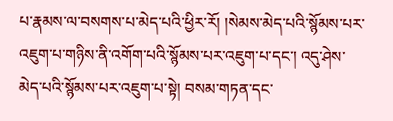པ་རྣམས་ལ་བསགས་པ་མེད་པའི་ཕྱིར་རོ། །སེམས་མེད་པའི་སྙོམས་པར་འཇུག་པ་གཉིས་ནི་འགོག་པའི་སྙོམས་པར་འཇུག་པ་དང་། འདུ་ཤེས་མེད་པའི་སྙོམས་པར་འཇུག་པ་སྟེ། བསམ་གཏན་དང་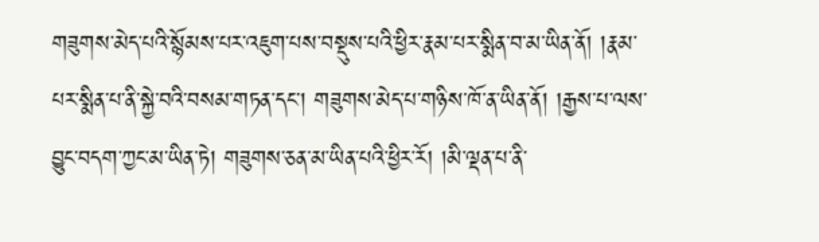གཟུགས་མེད་པའི་སྙོམས་པར་འཇུག་པས་བསྡུས་པའི་ཕྱིར་རྣམ་པར་སྨིན་བ་མ་ཡིན་ནོ། །རྣམ་པར་སྨིན་པ་ནི་སྐྱེ་བའི་བསམ་གཏན་དང་། གཟུགས་མེད་པ་གཉིས་ཁོ་ན་ཡིན་ནོ། །རྒྱས་པ་ལས་བྱུང་བདག་ཀྱང་མ་ཡིན་ཏེ། གཟུགས་ཅན་མ་ཡིན་པའི་ཕྱིར་རོ། །མི་ལྡན་པ་ནི་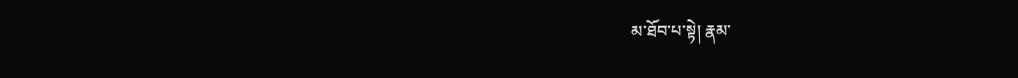མ་ཐོབ་པ་སྟེ། རྣམ་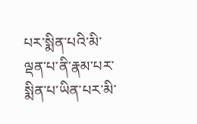པར་སྨིན་པའི་མི་ལྡན་པ་ནི་རྣམ་པར་སྨིན་པ་ཡིན་པར་མི་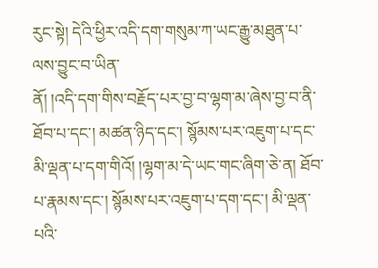རུང་སྟེ། དེའི་ཕྱིར་འདི་དག་གསུམ་ཀ་ཡང་རྒྱུ་མཐུན་པ་ལས་བྱུང་བ་ཡིན་
ནོ། །འདི་དག་གིས་བརྗོད་པར་བྱ་བ་ལྷག་མ་ཞེས་བྱ་བ་ནི་ཐོབ་པ་དང་། མཚན་ཉིད་དང་། སྙོམས་པར་འཇུག་པ་དང་མི་ལྡན་པ་དག་གིའོ། །ལྷག་མ་དེ་ཡང་གང་ཞིག་ཅེ་ན། ཐོབ་པ་རྣམས་དང་། སྙོམས་པར་འཇུག་པ་དག་དང་། མི་ལྡན་པའི་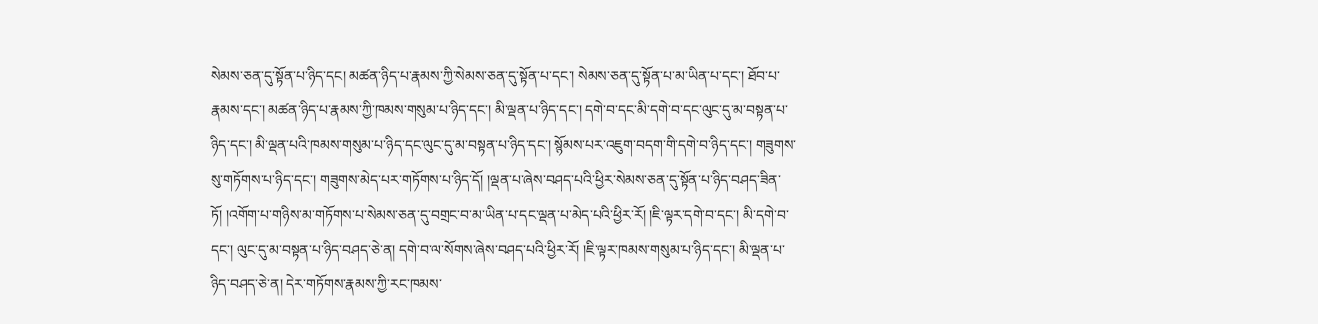སེམས་ཅན་དུ་སྟོན་པ་ཉིད་དང། མཚན་ཉིད་པ་རྣམས་ཀྱི་སེམས་ཅན་དུ་སྟོན་པ་དང་། སེམས་ཅན་དུ་སྟོན་པ་མ་ཡིན་པ་དང་། ཐོབ་པ་རྣམས་དང་། མཚན་ཉིད་པ་རྣམས་ཀྱི་ཁམས་གསུམ་པ་ཉིད་དང་། མི་ལྡན་པ་ཉིད་དང་། དགེ་བ་དང་མི་དགེ་བ་དང་ལུང་དུ་མ་བསྟན་པ་ཉིད་དང་། མི་ལྡན་པའི་ཁམས་གསུམ་པ་ཉིད་དང་ལུང་དུ་མ་བསྟན་པ་ཉིད་དང་། སྙོམས་པར་འཇུག་བདག་གི་དགེ་བ་ཉིད་དང་། གཟུགས་སུ་གཏོགས་པ་ཉིད་དང་། གཟུགས་མེད་པར་གཏོགས་པ་ཉིད་དོ། །ལྡན་པ་ཞེས་བཤད་པའི་ཕྱིར་སེམས་ཅན་དུ་སྟོན་པ་ཉིད་བཤད་ཟིན་ཏོ། །འགོག་པ་གཉིས་མ་གཏོགས་པ་སེམས་ཅན་དུ་བགྲང་བ་མ་ཡིན་པ་དང་ལྡན་པ་མེད་པའི་ཕྱིར་རོ། །ཇི་ལྟར་དགེ་བ་དང་། མི་དགེ་བ་དང་། ལུང་དུ་མ་བསྟན་པ་ཉིད་བཤད་ཅེ་ན། དགེ་བ་ལ་སོགས་ཞེས་བཤད་པའི་ཕྱིར་རོ། །ཇི་ལྟར་ཁམས་གསུམ་པ་ཉིད་དང་། མི་ལྡན་པ་ཉིད་བཤད་ཅེ་ན། དེར་གཏོགས་རྣམས་ཀྱི་རང་ཁམས་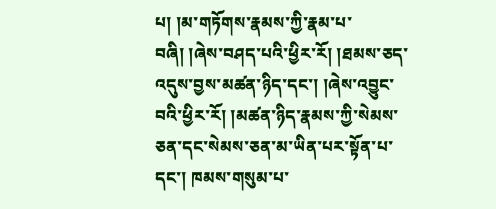པ། །མ་གཏོགས་རྣམས་ཀྱི་རྣམ་པ་བཞི། །ཞེས་བཤད་པའི་ཕྱིར་རོ། །ཐམས་ཅད་འདུས་བྱས་མཚན་ཉིད་དང་། །ཞེས་འབྱུང་བའི་ཕྱིར་རོ། །མཚན་ཉིད་རྣམས་ཀྱི་སེམས་ཅན་དང་སེམས་ཅན་མ་ཡིན་པར་སྟོན་པ་དང་། ཁམས་གསུམ་པ་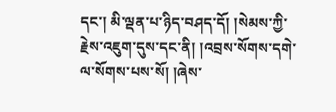དང་། མི་ལྡན་པ་ཉིད་བཤད་དོ། །སེམས་ཀྱི་རྗེས་འཇུག་དུས་དང་ནི། །འབྲས་སོགས་དགེ་ལ་སོགས་པས་སོ། །ཞེས་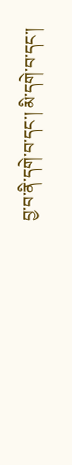བྱ་བ་ནི་དགེ་བ་དང་། མི་དགེ་བ་དང་།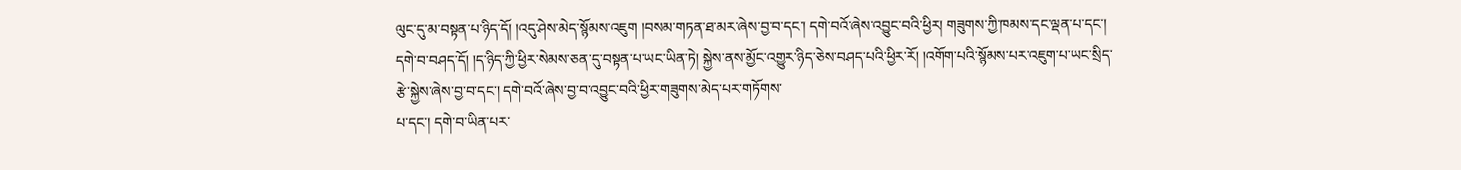ལུང་དུ་མ་བསྟན་པ་ཉིད་དོ། །འདུ་ཤེས་མེད་སྙོམས་འཇུག །བསམ་གཏན་ཐ་མར་ཞེས་བྱ་བ་དང་། དགེ་བའོ་ཞེས་འབྱུང་བའི་ཕྱིར། གཟུགས་ཀྱི་ཁམས་དང་ལྡན་པ་དང་། དགེ་བ་བཤད་དོ། །ད་ཉིད་ཀྱི་ཕྱིར་སེམས་ཅན་དུ་བསྟན་པ་ཡང་ཡིན་ཏེ། སྐྱེས་ནས་མྱོང་འགྱུར་ཉིད་ཅེས་བཤད་པའི་ཕྱིར་རོ། །འགོག་པའི་སྙོམས་པར་འཇུག་པ་ཡང་སྲིད་རྩེ་སྐྱེས་ཞེས་བྱ་བ་དང་། དགེ་བའོ་ཞེས་བྱ་བ་འབྱུང་བའི་ཕྱིར་གཟུགས་མེད་པར་གཏོགས་
པ་དང་། དགེ་བ་ཡིན་པར་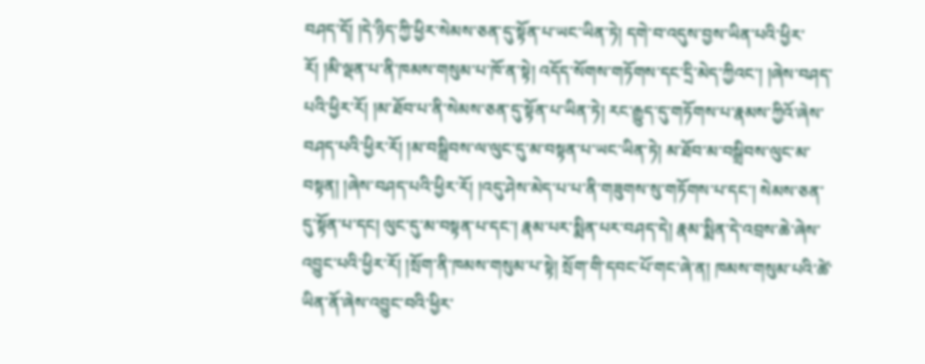བཤད་དོ། །དེ་ཉིད་ཀྱི་ཕྱིར་སེམས་ཅན་དུ་སྟོན་པ་ཡང་ཡིན་ཏེ། དགེ་བ་འདུས་བྱས་ཡིན་པའི་ཕྱིར་རོ། །མི་ལྡན་པ་ནི་ཁམས་གསུམ་པ་ཁོ་ན་སྟེ། འདོད་སོགས་གཏོགས་དང་དྲི་མེད་ཀྱིའང་། །ཞེས་བཤད་པའི་ཕྱིར་རོ། །མ་ཐོབ་པ་ནི་སེམས་ཅན་དུ་སྟོན་པ་ཡིན་ཏེ། རང་རྒྱུད་དུ་གཏོགས་པ་རྣམས་ཀྱིའོ་ཞེས་བཤད་པའི་ཕྱིར་རོ། །མ་བསྒྲིབས་ལ་ལུང་དུ་མ་བསྟན་པ་ཡང་ཡིན་ཏེ། མ་ཐོབ་མ་བསྒྲིབས་ལུང་མ་བསྟན། །ཞེས་བཤད་པའི་ཕྱིར་རོ། །འདུ་ཤེས་མེད་པ་པ་ནི་གཟུགས་སུ་གཏོགས་པ་དང་། སེམས་ཅན་དུ་སྟོན་པ་དང། ལུང་དུ་མ་བསྟན་པ་དང་། རྣམ་པར་སྨིན་པར་བཤད་དེ། རྣམ་སྨིན་དེ་འབྲས་ཆེ་ཞེས་འབྱུང་པའི་ཕྱིར་རོ། །སྲོག་ནི་ཁམས་གསུམ་པ་སྟེ། སྲོག་གི་དབང་པོ་གང་ཞེ་ན། ཁམས་གསུམ་པའི་ཚེ་ཡིན་ནོ་ཞེས་འབྱུང་བའི་ཕྱིར་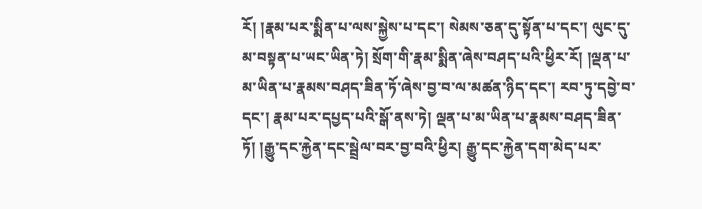རོ། །རྣམ་པར་སྨིན་པ་ལས་སྐྱེས་པ་དང་། སེམས་ཅན་དུ་སྟོན་པ་དང་། ལུང་དུ་མ་བསྟན་པ་ཡང་ཡིན་ཏེ། སྲོག་གི་རྣམ་སྨིན་ཞེས་བཤད་པའི་ཕྱིར་རོ། །ལྡན་པ་མ་ཡིན་པ་རྣམས་བཤད་ཟིན་ཏོ་ཞེས་བྱ་བ་ལ་མཚན་ཉིད་དང་། རབ་ཏུ་དབྱེ་བ་དང་། རྣམ་པར་དཔྱད་པའི་སྒོ་ནས་ཏེ། ལྡན་པ་མ་ཡིན་པ་རྣམས་བཤད་ཟིན་ཏོ། །རྒྱུ་དང་རྐྱེན་དང་སྦྲེལ་བར་བྱ་བའི་ཕྱིར། རྒྱུ་དང་རྐྱེན་དག་མེད་པར་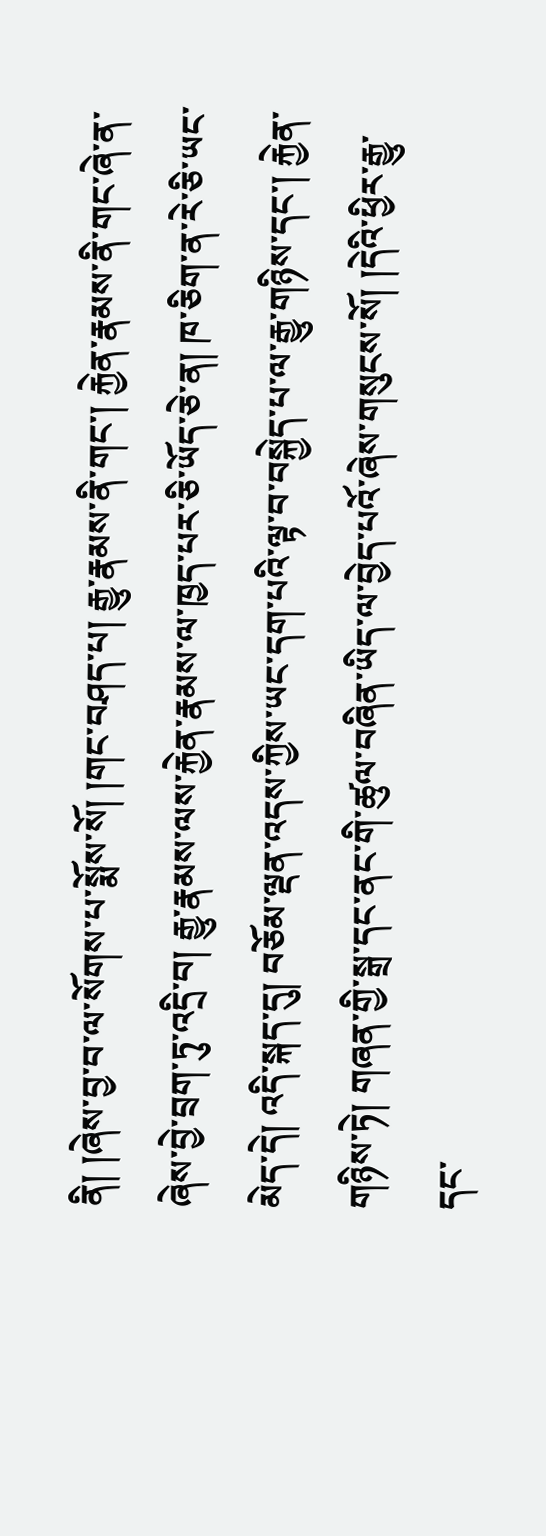ནི། །ཞེས་བྱ་བ་ལ་སོགས་པ་སྨོས་སོ། །གང་བཤད་པ། རྒྱུ་རྣམས་ནི་གང་། རྐྱེན་རྣམས་ནི་གང་ཞེ་ན་ཞེས་བྱེ་བྲག་ཏུ་འདྲི་བ། རྒྱུ་རྣམས་ལས་རྐྱེན་རྣམས་ལ་ཁྱད་པར་ཅི་ཡོད་ཅེ་ན། ཁ་ཅིག་ན་རེ་ཅི་ཡང་མེད་དེ། འདི་སྐད་དུ། བཅོམ་ལྡན་འདས་ཀྱིས་ཡང་དག་པའི་ལྟ་བ་བསྐྱེད་པ་ལ་རྒྱུ་གཉིས་དང་། རྐྱེན་གཉིས་ཏེ། གཞན་གྱི་སྒྲ་དང་ནང་གི་ཚུལ་བཞིན་ཡིད་ལ་བྱེད་པའོ་ཞེས་གསུངས་སོ། །དེའི་ཕྱིར་རྒྱུ་དང་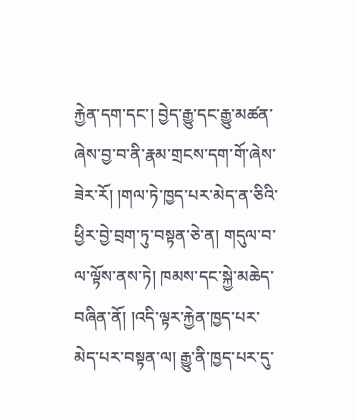རྐྱེན་དག་དང་། བྱེད་རྒྱུ་དང་རྒྱུ་མཚན་ཞེས་བྱ་བ་ནི་རྣམ་གྲངས་དག་གོ་ཞེས་ཟེར་རོ། །གལ་ཏེ་ཁྱད་པར་མེད་ན་ཅིའི་ཕྱིར་བྱེ་བྲག་ཏུ་བསྟན་ཅེ་ན། གདུལ་བ་ལ་ལྟོས་ནས་ཏེ། ཁམས་དང་སྐྱེ་མཆེད་བཞིན་ནོ། །འདི་ལྟར་རྐྱེན་ཁྱད་པར་མེད་པར་བསྟན་ལ། རྒྱུ་ནི་ཁྱད་པར་དུ་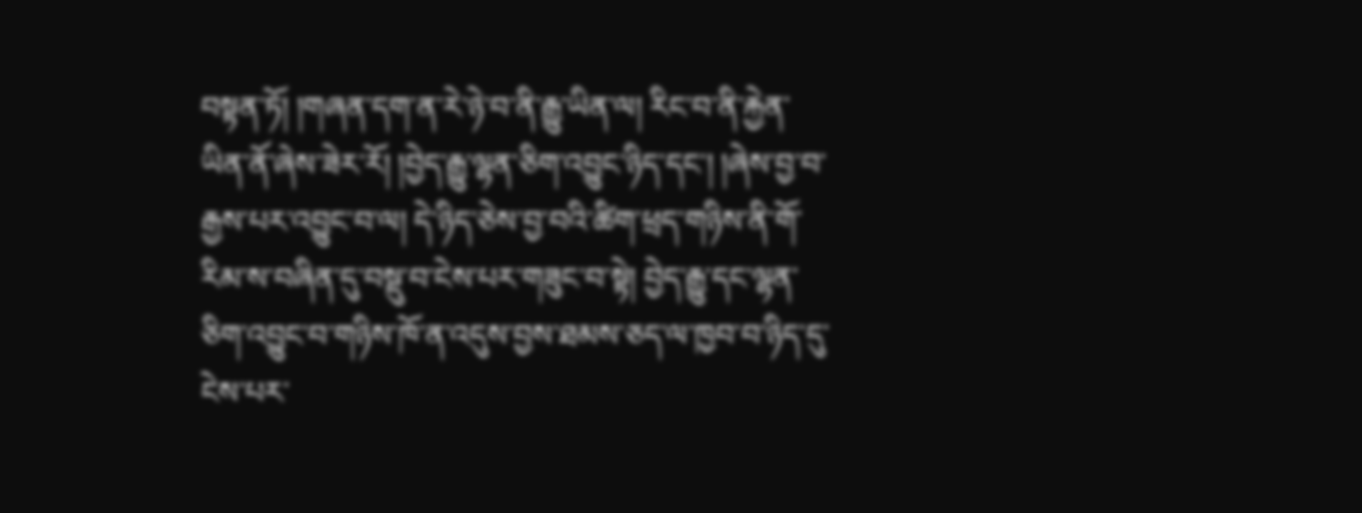བསྟན་ཏོ། །གཞན་དག་ན་རེ་ཉེ་བ་ནི་རྒྱུ་ཡིན་ལ། རིང་བ་ནི་རྐྱེན་ཡིན་ནོ་ཞེས་ཟེར་རོ། །བྱེད་རྒྱུ་ལྷན་ཅིག་འབྱུང་ཉིད་དང་། །ཞེས་བྱ་བ་
རྒྱས་པར་འབྱུང་བ་ལ། དེ་ཉིད་ཅེས་བྱ་བའི་ཚིག་ཕྲད་གཉིས་ནི་གོ་རིམ་ས་བཞིན་དུ་བསྡུ་བ་ངེས་པར་གཟུང་བ་སྟེ། བྱེད་རྒྱུ་དང་ལྷན་ཅིག་འབྱུང་བ་གཉིས་ཁོ་ན་འདུས་བྱས་ཐམས་ཅད་ལ་ཁྱབ་བ་ཉིད་དུ་ངེས་པར་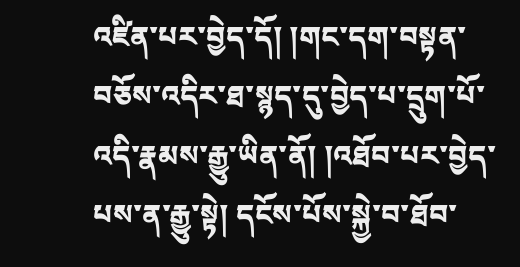འཛིན་པར་བྱེད་དོ། །གང་དག་བསྟན་བཅོས་འདིར་ཐ་སྙད་དུ་བྱེད་པ་དྲུག་པོ་འདི་རྣམས་རྒྱུ་ཡིན་ནོ། །འཐོབ་པར་བྱེད་པས་ན་རྒྱུ་སྟེ། དངོས་པོས་སྐྱེ་བ་ཐོབ་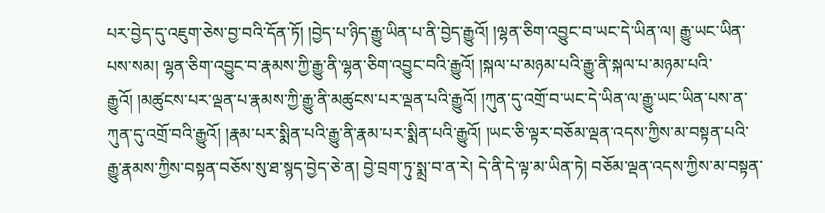པར་བྱེད་དུ་འཇུག་ཅེས་བྱ་བའི་དོན་ཏོ། །བྱེད་པ་ཉིད་རྒྱུ་ཡིན་པ་ནི་བྱེད་རྒྱུའོ། །ལྷན་ཅིག་འབྱུང་བ་ཡང་དེ་ཡིན་ལ། རྒྱུ་ཡང་ཡིན་པས་སམ། ལྷན་ཅིག་འབྱུང་བ་རྣམས་ཀྱི་རྒྱུ་ནི་ལྷན་ཅིག་འབྱུང་བའི་རྒྱུའོ། །སྐལ་པ་མཉམ་པའི་རྒྱུ་ནི་སྐལ་པ་མཉམ་པའི་རྒྱུའོ། །མཚུངས་པར་ལྡན་པ་རྣམས་ཀྱི་རྒྱུ་ནི་མཚུངས་པར་ལྡན་པའི་རྒྱུའོ། །ཀུན་དུ་འགྲོ་བ་ཡང་དེ་ཡིན་ལ་རྒྱུ་ཡང་ཡིན་པས་ན་ཀུན་དུ་འགྲོ་བའི་རྒྱུའོ། །རྣམ་པར་སྨིན་པའི་རྒྱུ་ནི་རྣམ་པར་སྨིན་པའི་རྒྱུའོ། །ཡང་ཅི་ལྟར་བཅོམ་ལྡན་འདས་ཀྱིས་མ་བསྟན་པའི་རྒྱུ་རྣམས་ཀྱིས་བསྟན་བཅོས་སུ་ཐ་སྙད་བྱེད་ཅེ་ན། བྱེ་བྲག་ཏུ་སྨྲ་བ་ན་རེ། དེ་ནི་དེ་ལྟ་མ་ཡིན་ཏེ། བཅོམ་ལྡན་འདས་ཀྱིས་མ་བསྟན་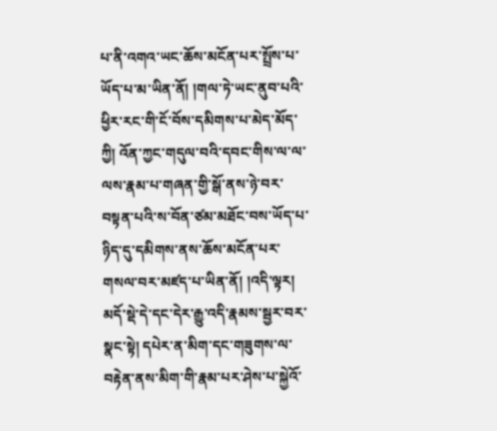པ་ནི་འགའ་ཡང་ཆོས་མངོན་པར་སྤྲོས་པ་ཡོད་པ་མ་ཡིན་ནོ། །གལ་ཏེ་ཡང་ནུབ་པའི་ཕྱིར་རང་གི་ངོ་བོས་དམིགས་པ་མེད་མོད་ཀྱི། འོན་ཀྱང་གདུལ་བའི་དབང་གིས་ལ་ལ་ལས་རྣམ་པ་གཞན་གྱི་སྒོ་ནས་ཉེ་བར་བསྟན་པའི་ས་བོན་ཙམ་མཐོང་བས་ཡོད་པ་ཉིད་དུ་དམིགས་ནས་ཆོས་མངོན་པར་གསལ་བར་མཛད་པ་ཡིན་ནོ། །འདི་ལྟར། མདོ་སྡེ་དེ་དང་དེར་རྒྱུ་འདི་རྣམས་སྦྱར་བར་སྣང་སྟེ། དཔེར་ན་མིག་དང་གཟུགས་ལ་བརྟེན་ནས་མིག་གི་རྣམ་པར་ཤེས་པ་སྐྱེའོ་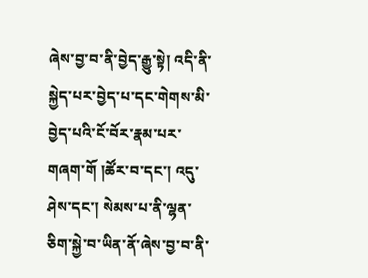ཞེས་བྱ་བ་ནི་བྱེད་རྒྱུ་སྟེ། འདི་ནི་སྐྱེད་པར་བྱེད་པ་དང་གེགས་མི་བྱེད་པའི་ངོ་བོར་རྣམ་པར་གཞག་གོ །ཚོར་བ་དང་། འདུ་ཤེས་དང་། སེམས་པ་ནི་ལྷན་ཅིག་སྐྱེ་བ་ཡིན་ནོ་ཞེས་བྱ་བ་ནི་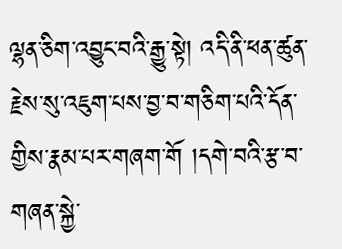ལྷན་ཅིག་འབྱུང་བའི་རྒྱུ་སྟེ། འདི་ནི་ཕན་ཚུན་རྗེས་སུ་འཇུག་པས་བྱ་བ་གཅིག་པའི་དོན་གྱིས་རྣམ་པར་གཞག་གོ །དགེ་བའི་རྩ་བ་གཞན་སྐྱེ་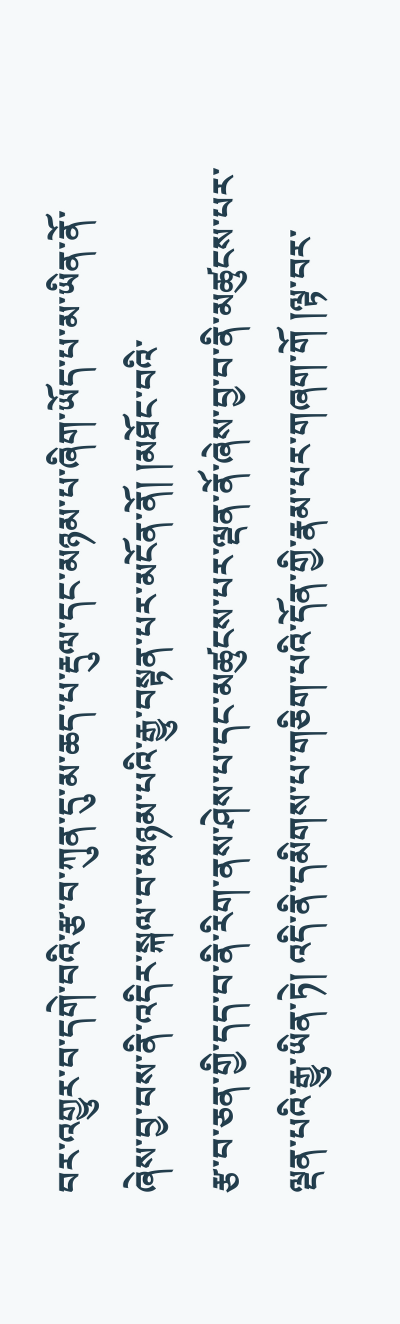བར་འགྱུར་བ་དགེ་བའི་རྩ་བ་ཀུན་དུ་མ་ཆད་པ་རྡུལ་དང་མཉམ་པ་ཞིག་ཡོད་པ་མ་ཡིན་ནོ་ཞེས་བྱ་བས་ནི་འདིར་སྐལ་བ་མཉམ་པའི་རྒྱུ་བསྟན་པར་མངོན་ནོ། །མཐོང་བའི་
རྩ་བ་ཅན་གྱི་དད་བ་ནི་རིག་ནས་ཤེས་པ་དང་མཚུངས་པར་ལྡན་ནོ་ཞེས་བྱ་བ་ནི་མཚུངས་པར་ལྡན་པའི་རྒྱུ་ཡིན་ཏེ། འདི་ནི་དམིགས་པ་གཅིག་པའི་དོན་གྱི་རྣམ་པར་གཞག་གོ །ལྟ་བར་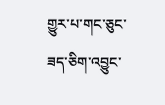གྱུར་པ་གང་ཅུང་ཟད་ཅིག་འབྱུང་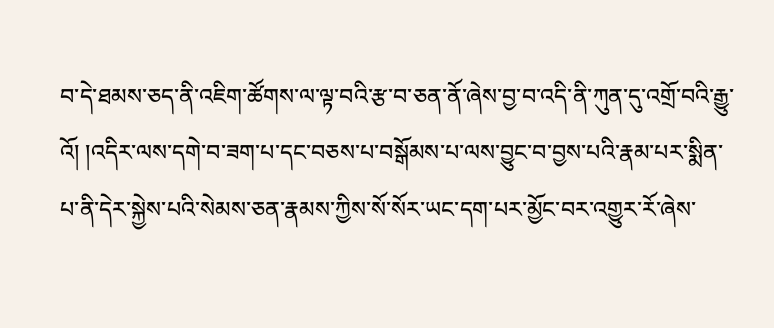བ་དེ་ཐམས་ཅད་ནི་འཇིག་ཚོགས་ལ་ལྟ་བའི་རྩ་བ་ཅན་ནོ་ཞེས་བྱ་བ་འདི་ནི་ཀུན་དུ་འགྲོ་བའི་རྒྱུ་འོ། །འདིར་ལས་དགེ་བ་ཟག་པ་དང་བཅས་པ་བསྒོམས་པ་ལས་བྱུང་བ་བྱས་པའི་རྣམ་པར་སྨིན་པ་ནི་དེར་སྐྱེས་པའི་སེམས་ཅན་རྣམས་ཀྱིས་སོ་སོར་ཡང་དག་པར་མྱོང་བར་འགྱུར་རོ་ཞེས་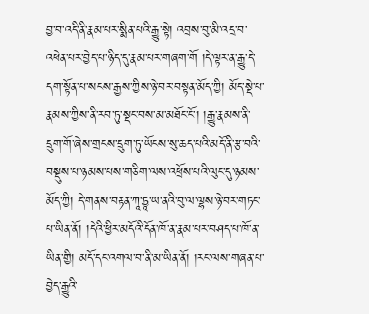བྱ་བ་འདི་ནི་རྣམ་པར་སྨིན་པའི་རྒྱུ་སྟེ། འབྲས་བུ་མི་འདྲ་བ་འཕེན་པར་བྱེད་པ་ཉིད་དུ་རྣམ་པར་གཞག་གོ །དེ་ལྟར་ན་རྒྱུ་དེ་དག་སྟོན་པ་སངས་རྒྱས་ཀྱིས་ཉེ་བར་བསྟན་མོད་ཀྱི། མོད་སྡེ་པ་རྣམས་ཀྱིས་ནི་རབ་ཏུ་སྡང་བས་མ་མཐོང་ངོ་། །རྒྱུ་རྣམས་ནི་དྲུག་གོ་ཞེས་གྲངས་དྲུག་ཏུ་ཡོངས་སུ་ཆད་པའི་མདོ་ནི་རྩ་བའི་བསྡུས་པ་ཉམས་པས་གཅིག་ལས་འཕྲོས་པའི་ལུང་དུ་ཉམས་མོད་ཀྱི། དེ་གནས་བརྟན་ཀཱ་ཏྱཱ་ཡ་ནའི་བུ་ལ་ལྷས་ཉེ་བར་གཏང་པ་ཡིན་ནོ། །དེའི་ཕྱིར་མདོའི་དོན་ཁོ་ན་རྣམ་པར་བཤད་པ་ཁོ་ན་ཡིན་གྱི། མདོ་དང་འགལ་བ་ནི་མ་ཡིན་ནོ། །རང་ལས་གཞན་པ་བྱེད་རྒྱུའི་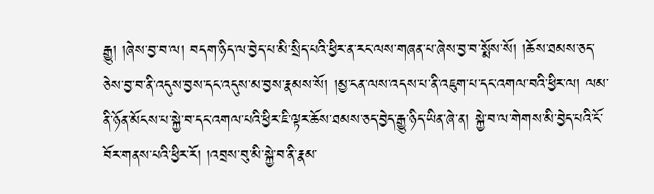རྒྱུ། །ཞེས་བྱ་བ་ལ། བདག་ཉིད་ལ་བྱེད་པ་མི་སྲིད་པའི་ཕྱིར་ན་རང་ལས་གཞན་པ་ཞེས་བྱ་བ་སྨོས་སོ། །ཆོས་ཐམས་ཅད་ཅེས་བྱ་བ་ནི་འདུས་བྱས་དང་འདུས་མ་བྱས་རྣམས་སོ། །མྱ་ངན་ལས་འདས་པ་ནི་འཇུག་པ་དང་འགལ་བའི་ཕྱིར་ལ། ལམ་ནི་ཉོན་མོངས་པ་སྐྱེ་བ་དང་འགལ་པའི་ཕྱིར་ཇི་ལྟར་ཆོས་ཐམས་ཅད་བྱེད་རྒྱུ་ཉིད་ཡིན་ཞེ་ན། སྐྱེ་བ་ལ་གེགས་མི་བྱེད་པའི་ངོ་བོར་གནས་པའི་ཕྱིར་རོ། །འབྲས་བུ་མི་སྐྱེ་བ་ནི་རྣམ་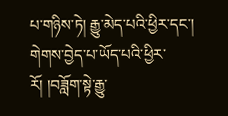པ་གཉིས་ཏེ། རྒྱུ་མེད་པའི་ཕྱིར་དང་། གེགས་བྱེད་པ་ཡོད་པའི་ཕྱིར་རོ། །བཟློག་སྟེ་རྒྱུ་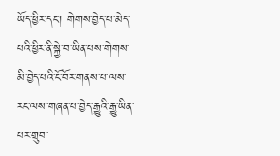ཡོད་ཕྱིར་དང་། གེགས་བྱེད་པ་མེད་པའི་ཕྱིར་ནི་སྐྱེ་བ་ཡིན་པས་གེགས་མི་བྱེད་པའི་ངོ་བོར་གནས་པ་ལས་རང་ལས་གཞན་པ་བྱེད་རྒྱུའི་རྒྱུ་ཡིན་པར་གྲུབ་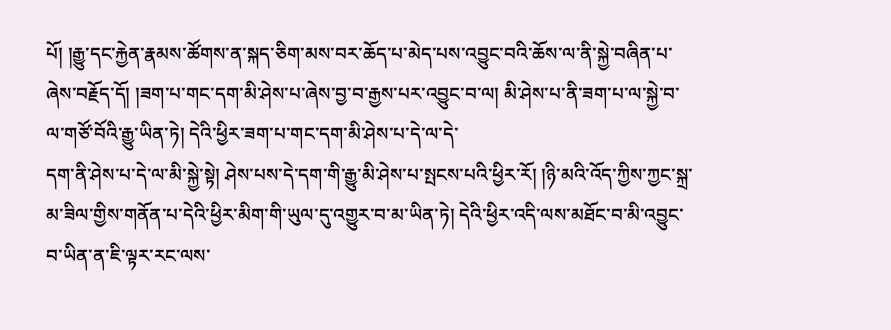པོ། །རྒྱུ་དང་རྐྱེན་རྣམས་ཚོགས་ན་སྐད་ཅིག་མས་བར་ཆོད་པ་མེད་པས་འབྱུང་བའི་ཆོས་ལ་ནི་སྐྱེ་བཞིན་པ་ཞེས་བརྗོད་དོ། །ཟག་པ་གང་དག་མི་ཤེས་པ་ཞེས་བྱ་བ་རྒྱས་པར་འབྱུང་བ་ལ། མི་ཤེས་པ་ནི་ཟག་པ་ལ་སྐྱེ་བ་ལ་གཙོ་བོའི་རྒྱུ་ཡིན་ཏེ། དེའི་ཕྱིར་ཟག་པ་གང་དག་མི་ཤེས་པ་དེ་ལ་དེ་
དག་ནི་ཤེས་པ་དེ་ལ་མི་སྐྱེ་སྟེ། ཤེས་པས་དེ་དག་གི་རྒྱུ་མི་ཤེས་པ་སྤངས་པའི་ཕྱིར་རོ། །ཉི་མའི་འོད་ཀྱིས་ཀྱང་སྐྲ་མ་ཟིལ་གྱིས་གནོན་པ་དེའི་ཕྱིར་མིག་གི་ཡུལ་དུ་འགྱུར་བ་མ་ཡིན་ཏེ། དེའི་ཕྱིར་འདི་ལས་མཐོང་བ་མི་འབྱུང་བ་ཡིན་ན་ཇི་ལྟར་རང་ལས་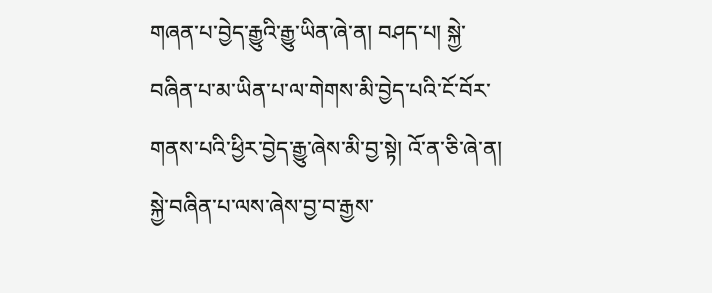གཞན་པ་བྱེད་རྒྱུའི་རྒྱུ་ཡིན་ཞེ་ན། བཤད་པ། སྐྱེ་བཞིན་པ་མ་ཡིན་པ་ལ་གེགས་མི་བྱེད་པའི་ངོ་བོར་གནས་པའི་ཕྱིར་བྱེད་རྒྱུ་ཞེས་མི་བྱ་སྟེ། འོ་ན་ཅི་ཞེ་ན། སྐྱེ་བཞིན་པ་ལས་ཞེས་བྱ་བ་རྒྱས་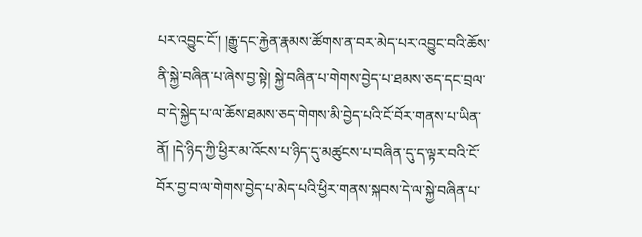པར་འབྱུང་ངོ་། །རྒྱུ་དང་རྐྱེན་རྣམས་ཚོགས་ན་བར་མེད་པར་འབྱུང་བའི་ཆོས་ནི་སྐྱེ་བཞིན་པ་ཞེས་བྱ་སྟེ། སྐྱེ་བཞིན་པ་གེགས་བྱེད་པ་ཐམས་ཅད་དང་བྲལ་བ་དེ་སྐྱེད་པ་ལ་ཆོས་ཐམས་ཅད་གེགས་མི་བྱེད་པའི་ངོ་བོར་གནས་པ་ཡིན་ནོ། །དེ་ཉིད་ཀྱི་ཕྱིར་མ་འོངས་པ་ཉིད་དུ་མཚུངས་པ་བཞིན་དུ་ད་ལྟར་བའི་ངོ་བོར་བྱ་བ་ལ་གེགས་བྱེད་པ་མེད་པའི་ཕྱིར་གནས་སྐབས་དེ་ལ་སྐྱེ་བཞིན་པ་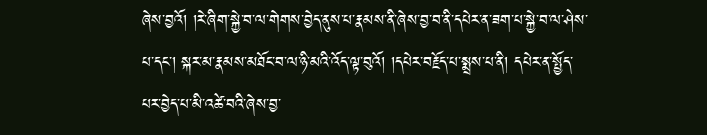ཞེས་བྱའོ། །རེ་ཞིག་སྐྱེ་བ་ལ་གེགས་བྱེད་ནུས་པ་རྣམས་ནི་ཞེས་བྱ་བ་ནི་དཔེར་ན་ཟག་པ་སྐྱེ་བ་ལ་ཤེས་པ་དང་། སྐར་མ་རྣམས་མཐོང་བ་ལ་ཉི་མའི་འོད་ལྟ་བུའོ། །དཔེར་བརྗོད་པ་སྨྲས་པ་ནི། དཔེར་ན་སྤྱོད་པར་བྱེད་པ་མི་འཚེ་བའི་ཞེས་བྱ་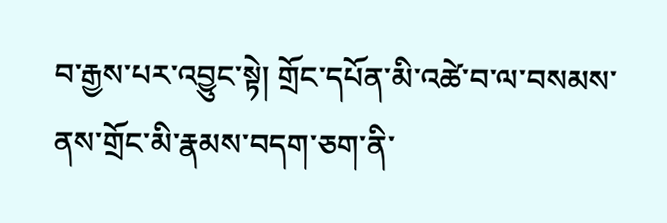བ་རྒྱས་པར་འབྱུང་སྟེ། གྲོང་དཔོན་མི་འཚེ་བ་ལ་བསམས་ནས་གྲོང་མི་རྣམས་བདག་ཅག་ནི་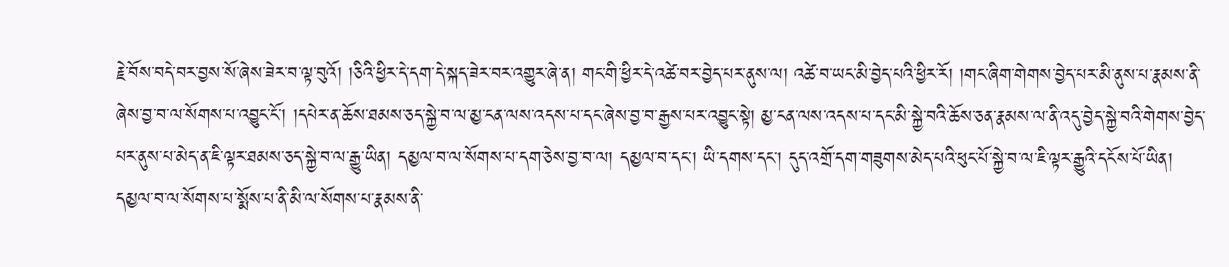རྗེ་བོས་བདེ་བར་བྱས་སོ་ཞེས་ཟེར་བ་ལྟ་བུའོ། །ཅིའི་ཕྱིར་དེ་དག་དེ་སྐད་ཟེར་བར་འགྱུར་ཞེ་ན། གང་གི་ཕྱིར་དེ་འཚེ་བར་བྱེད་པར་ནུས་ལ། འཚེ་བ་ཡང་མི་བྱེད་པའི་ཕྱིར་རོ། །གང་ཞིག་གེགས་བྱེད་པར་མི་ནུས་པ་རྣམས་ནི་ཞེས་བྱ་བ་ལ་སོགས་པ་འབྱུང་ངོ་། །དཔེར་ན་ཆོས་ཐམས་ཅད་སྐྱེ་བ་ལ་མྱ་ངན་ལས་འདས་པ་དང་ཞེས་བྱ་བ་རྒྱས་པར་འབྱུང་སྟེ། མྱ་ངན་ལས་འདས་པ་དང་མི་སྐྱེ་བའི་ཆོས་ཅན་རྣམས་ལ་ནི་འདུ་བྱེད་སྐྱེ་བའི་གེགས་བྱེད་པར་ནུས་པ་མེད་ན་ཇི་ལྟར་ཐམས་ཅད་སྐྱེ་བ་ལ་རྒྱུ་ཡིན། དམྱལ་བ་ལ་སོགས་པ་དག་ཅེས་བྱ་བ་ལ། དམྱལ་བ་དང་། ཡི་དགས་དང་། དུད་འགྲོ་དག་གཟུགས་མེད་པའི་ཕུང་པོ་སྐྱེ་བ་ལ་ཇི་ལྟར་རྒྱུའི་དངོས་པོ་ཡིན། དམྱལ་བ་ལ་སོགས་པ་སྨོས་པ་ནི་མི་ལ་སོགས་པ་རྣམས་ནི་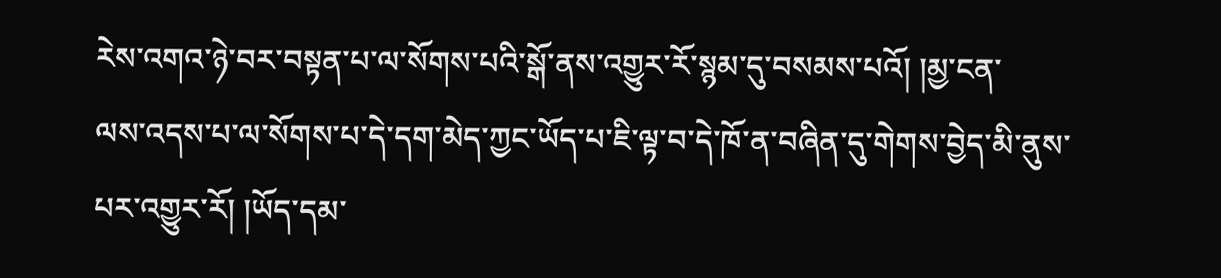རེས་འགའ་ཉེ་བར་བསྟན་པ་ལ་སོགས་པའི་སྒོ་ནས་འགྱུར་རོ་སྙམ་དུ་བསམས་པའོ། །མྱ་ངན་
ལས་འདས་པ་ལ་སོགས་པ་དེ་དག་མེད་ཀྱང་ཡོད་པ་ཇི་ལྟ་བ་དེ་ཁོ་ན་བཞིན་དུ་གེགས་བྱེད་མི་ནུས་པར་འགྱུར་རོ། །ཡོད་དམ་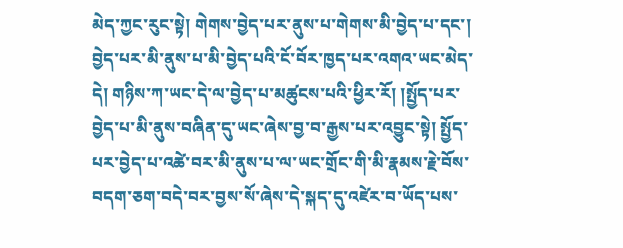མེད་ཀྱང་རུང་སྟེ། གེགས་བྱེད་པར་ནུས་པ་གེགས་མི་བྱེད་པ་དང་། བྱེད་པར་མི་ནུས་པ་མི་བྱེད་པའི་ངོ་བོར་ཁྱད་པར་འགའ་ཡང་མེད་དེ། གཉིས་ཀ་ཡང་དེ་ལ་བྱེད་པ་མཚུངས་པའི་ཕྱིར་རོ། །སྤྱོད་པར་བྱེད་པ་མི་ནུས་བཞིན་དུ་ཡང་ཞེས་བྱ་བ་རྒྱས་པར་འབྱུང་སྟེ། སྤྱོད་པར་བྱེད་པ་འཚེ་བར་མི་ནུས་པ་ལ་ཡང་གྲོང་གི་མི་རྣམས་རྗེ་བོས་བདག་ཅག་བདེ་བར་བྱས་སོ་ཞེས་དེ་སྐད་དུ་འཛེར་བ་ཡོད་པས་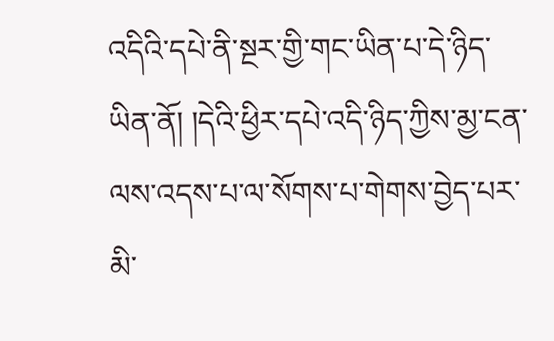འདིའི་དཔེ་ནི་སྔར་གྱི་གང་ཡིན་པ་དེ་ཉིད་ཡིན་ནོ། །དེའི་ཕྱིར་དཔེ་འདི་ཉིད་ཀྱིས་མྱ་ངན་ལས་འདས་པ་ལ་སོགས་པ་གེགས་བྱེད་པར་མི་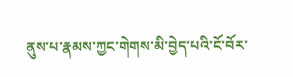ནུས་པ་རྣམས་ཀྱང་གེགས་མི་བྱེད་པའི་ངོ་བོར་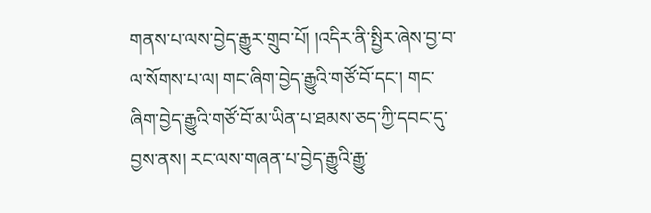གནས་པ་ལས་བྱེད་རྒྱུར་གྲུབ་པོ། །འདིར་ནི་སྤྱིར་ཞེས་བྱ་བ་ལ་སོགས་པ་ལ། གང་ཞིག་བྱེད་རྒྱུའི་གཙོ་བོ་དང་། གང་ཞིག་བྱེད་རྒྱུའི་གཙོ་བོ་མ་ཡིན་པ་ཐམས་ཅད་ཀྱི་དབང་དུ་བྱས་ནས། རང་ལས་གཞན་པ་བྱེད་རྒྱུའི་རྒྱུ་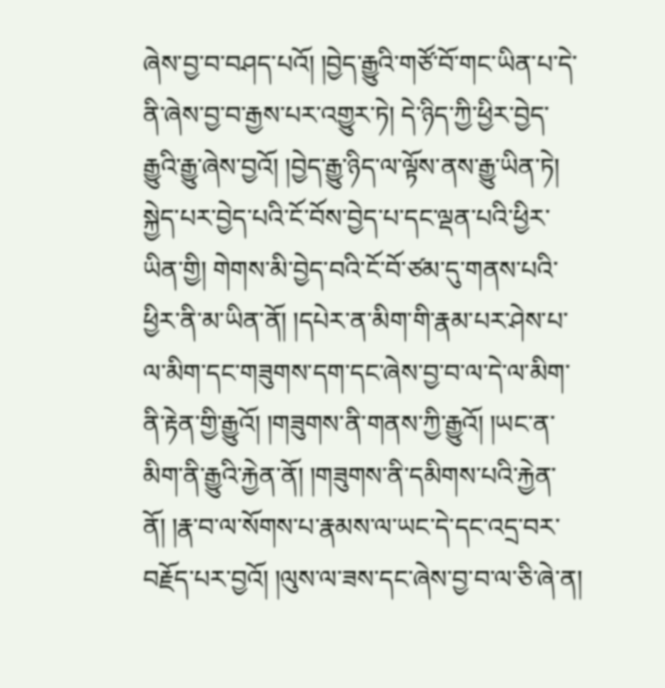ཞེས་བྱ་བ་བཤད་པའོ། །བྱེད་རྒྱུའི་གཙོ་བོ་གང་ཡིན་པ་དེ་ནི་ཞེས་བྱ་བ་རྒྱས་པར་འགྱུར་ཏེ། དེ་ཉིད་ཀྱི་ཕྱིར་བྱེད་རྒྱུའི་རྒྱུ་ཞེས་བྱའོ། །བྱེད་རྒྱུ་ཉིད་ལ་ལྟོས་ནས་རྒྱུ་ཡིན་ཏེ། སྐྱེད་པར་བྱེད་པའི་ངོ་བོས་བྱེད་པ་དང་ལྡན་པའི་ཕྱིར་ཡིན་གྱི། གེགས་མི་བྱེད་བའི་ངོ་བོ་ཙམ་དུ་གནས་པའི་ཕྱིར་ནི་མ་ཡིན་ནོ། །དཔེར་ན་མིག་གི་རྣམ་པར་ཤེས་པ་ལ་མིག་དང་གཟུགས་དག་དང་ཞེས་བྱ་བ་ལ་དེ་ལ་མིག་ནི་རྟེན་གྱི་རྒྱུའོ། །གཟུགས་ནི་གནས་ཀྱི་རྒྱུའོ། །ཡང་ན་མིག་ནི་རྒྱུའི་རྐྱེན་ནོ། །གཟུགས་ནི་དམིགས་པའི་རྐྱེན་ནོ། །རྣ་བ་ལ་སོགས་པ་རྣམས་ལ་ཡང་དེ་དང་འདྲ་བར་བརྗོད་པར་བྱའོ། །ལུས་ལ་ཟས་དང་ཞེས་བྱ་བ་ལ་ཅི་ཞེ་ན།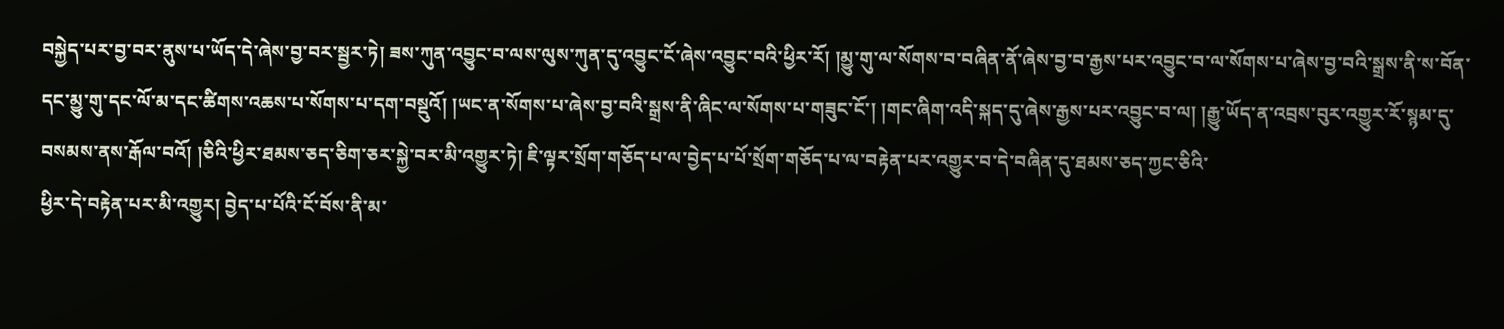བསྐྱེད་པར་བྱ་བར་ནུས་པ་ཡོད་དེ་ཞེས་བྱ་བར་སྦྱར་ཏེ། ཟས་ཀུན་འབྱུང་བ་ལས་ལུས་ཀུན་དུ་འབྱུང་ངོ་ཞེས་འབྱུང་བའི་ཕྱིར་རོ། །མྱུ་གུ་ལ་སོགས་བ་བཞིན་ནོ་ཞེས་བྱ་བ་རྒྱས་པར་འབྱུང་བ་ལ་སོགས་པ་ཞེས་བྱ་བའི་སྒྲས་ནི་ས་བོན་དང་མྱུ་གུ་དང་ལོ་མ་དང་ཚིགས་འཆས་པ་སོགས་པ་དག་བསྡུའོ། །ཡང་ན་སོགས་པ་ཞེས་བྱ་བའི་སྒྲས་ནི་ཞིང་ལ་སོགས་པ་གཟུང་ངོ་། །གང་ཞིག་འདི་སྐད་དུ་ཞེས་རྒྱས་པར་འབྱུང་བ་ལ། །རྒྱུ་ཡོད་ན་འབྲས་བུར་འགྱུར་རོ་སྙམ་དུ་བསམས་ནས་རྒོལ་བའོ། །ཅིའི་ཕྱིར་ཐམས་ཅད་ཅིག་ཅར་སྐྱེ་བར་མི་འགྱུར་ཏེ། ཇི་ལྟར་སྲོག་གཅོད་པ་ལ་བྱེད་པ་པོ་སྲོག་གཅོད་པ་ལ་བརྟེན་པར་འགྱུར་བ་དེ་བཞིན་དུ་ཐམས་ཅད་ཀྱང་ཅིའི་
ཕྱིར་དེ་བརྟེན་པར་མི་འགྱུར། བྱེད་པ་པོའི་ངོ་བོས་ནི་མ་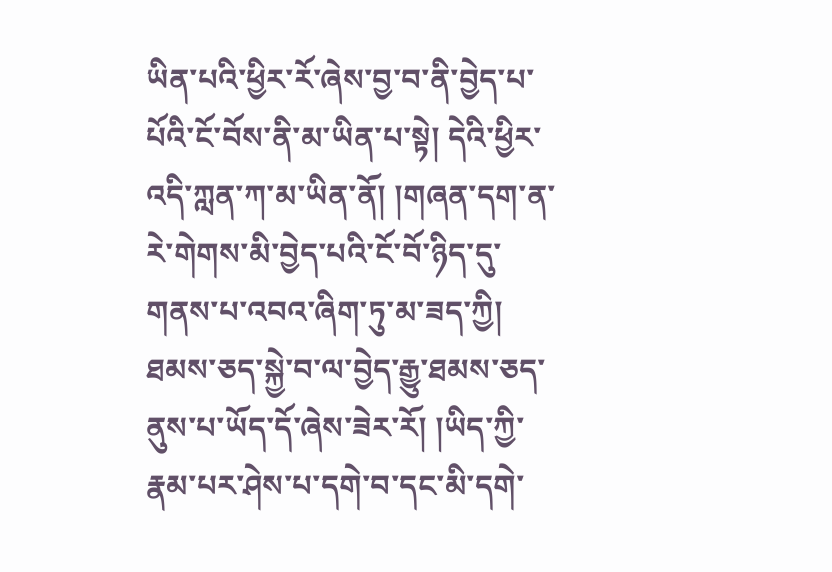ཡིན་པའི་ཕྱིར་རོ་ཞེས་བྱ་བ་ནི་བྱེད་པ་པོའི་ངོ་བོས་ནི་མ་ཡིན་པ་སྟེ། དེའི་ཕྱིར་འདི་ཀླན་ཀ་མ་ཡིན་ནོ། །གཞན་དག་ན་རེ་གེགས་མི་བྱེད་པའི་ངོ་བོ་ཉིད་དུ་གནས་པ་འབའ་ཞིག་ཏུ་མ་ཟད་ཀྱི། ཐམས་ཅད་སྐྱེ་བ་ལ་བྱེད་རྒྱུ་ཐམས་ཅད་ནུས་པ་ཡོད་དོ་ཞེས་ཟེར་རོ། །ཡིད་ཀྱི་རྣམ་པར་ཤེས་པ་དགེ་བ་དང་མི་དགེ་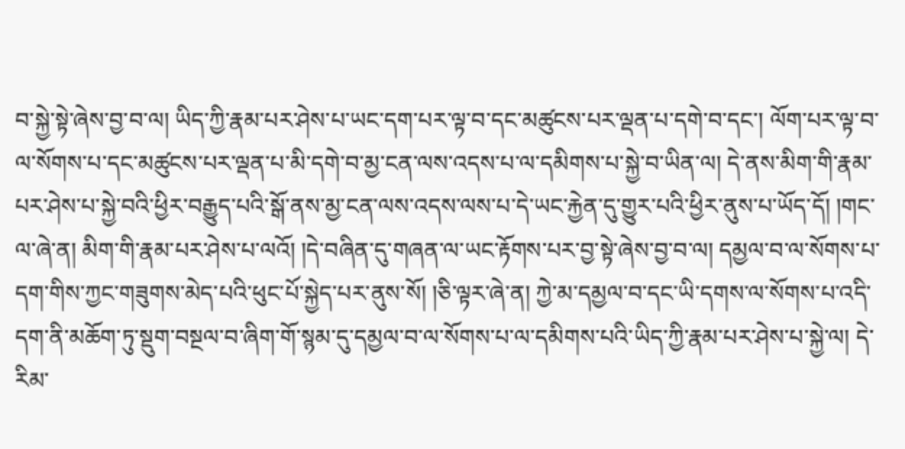བ་སྐྱེ་སྟེ་ཞེས་བྱ་བ་ལ། ཡིད་ཀྱི་རྣམ་པར་ཤེས་པ་ཡང་དག་པར་ལྟ་བ་དང་མཚུངས་པར་ལྡན་པ་དགེ་བ་དང་། ལོག་པར་ལྟ་བ་ལ་སོགས་པ་དང་མཚུངས་པར་ལྡན་པ་མི་དགེ་བ་མྱ་ངན་ལས་འདས་པ་ལ་དམིགས་པ་སྐྱེ་བ་ཡིན་ལ། དེ་ནས་མིག་གི་རྣམ་པར་ཤེས་པ་སྐྱེ་བའི་ཕྱིར་བརྒྱུད་པའི་སྒོ་ནས་མྱ་ངན་ལས་འདས་ལས་པ་དེ་ཡང་རྐྱེན་དུ་གྱུར་པའི་ཕྱིར་ནུས་པ་ཡོད་དོ། །གང་ལ་ཞེ་ན། མིག་གི་རྣམ་པར་ཤེས་པ་ལའོ། །དེ་བཞིན་དུ་གཞན་ལ་ཡང་རྟོགས་པར་བྱ་སྟེ་ཞེས་བྱ་བ་ལ། དམྱལ་བ་ལ་སོགས་པ་དག་གིས་ཀྱང་གཟུགས་མེད་པའི་ཕུང་པོ་སྐྱེད་པར་ནུས་སོ། །ཅི་ལྟར་ཞེ་ན། ཀྱེ་མ་དམྱལ་བ་དང་ཡི་དགས་ལ་སོགས་པ་འདི་དག་ནི་མཆོག་ཏུ་སྡུག་བསྔལ་བ་ཞིག་གོ་སྙམ་དུ་དམྱལ་བ་ལ་སོགས་པ་ལ་དམིགས་པའི་ཡིད་ཀྱི་རྣམ་པར་ཤེས་པ་སྐྱེ་ལ། དེ་རིམ་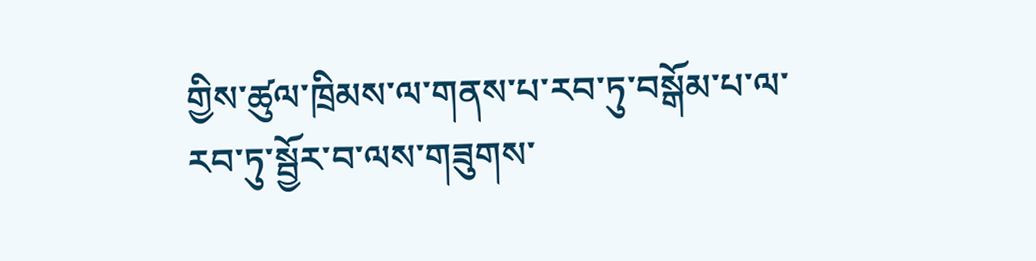གྱིས་ཚུལ་ཁྲིམས་ལ་གནས་པ་རབ་ཏུ་བསྒོམ་པ་ལ་རབ་ཏུ་སྦྱོར་བ་ལས་གཟུགས་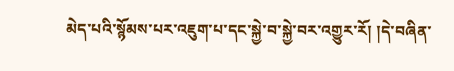མེད་པའི་སྙོམས་པར་འཇུག་པ་དང་སྐྱེ་བ་སྐྱེ་བར་འགྱུར་རོ། །དེ་བཞིན་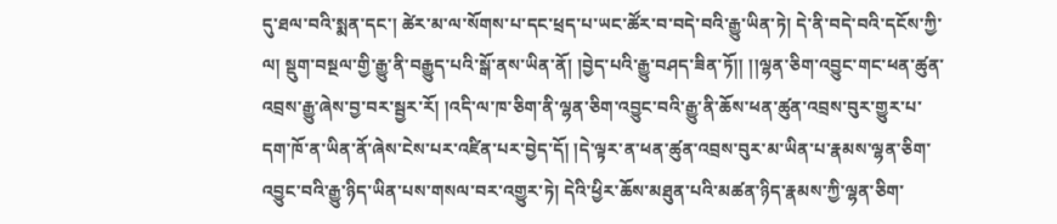དུ་ཐལ་བའི་སྨན་དང་། ཚེར་མ་ལ་སོགས་པ་དང་ཕྲད་པ་ཡང་ཚོར་བ་བདེ་བའི་རྒྱུ་ཡིན་ཏེ། དེ་ནི་བདེ་བའི་དངོས་ཀྱི་ལ། སྡུག་བསྔལ་གྱི་རྒྱུ་ནི་བརྒྱུད་པའི་སྒོ་ནས་ཡིན་ནོ། །བྱེད་པའི་རྒྱུ་བཤད་ཟིན་ཏོ།། །།ལྷན་ཅིག་འབྱུང་གང་ཕན་ཚུན་འབྲས་རྒྱུ་ཞེས་བྱ་བར་སྦྱར་རོ། །འདི་ལ་ཁ་ཅིག་ནི་ལྷན་ཅིག་འབྱུང་བའི་རྒྱུ་ནི་ཆོས་ཕན་ཚུན་འབྲས་བུར་གྱུར་པ་དག་ཁོ་ན་ཡིན་ནོ་ཞེས་ངེས་པར་འཛིན་པར་བྱེད་དོ། །དེ་ལྟར་ན་ཕན་ཚུན་འབྲས་བུར་མ་ཡིན་པ་རྣམས་ལྷན་ཅིག་འབྱུང་བའི་རྒྱུ་ཉིད་ཡིན་པས་གསལ་བར་འགྱུར་ཏེ། དེའི་ཕྱིར་ཆོས་མཐུན་པའི་མཚན་ཉིད་རྣམས་ཀྱི་ལྷན་ཅིག་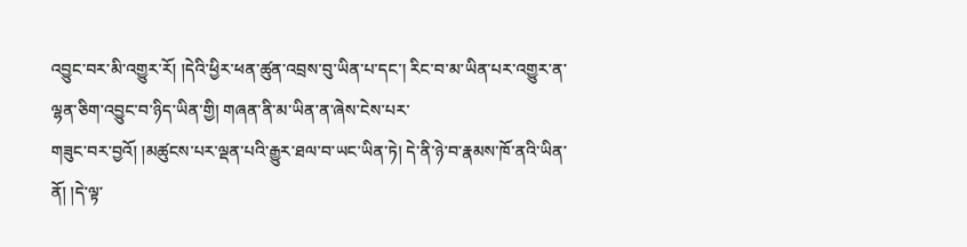འབྱུང་བར་མི་འགྱུར་རོ། །དེའི་ཕྱིར་ཕན་ཚུན་འབྲས་བུ་ཡིན་པ་དང་། རིང་བ་མ་ཡིན་པར་འགྱུར་ན་ལྷན་ཅིག་འབྱུང་བ་ཉིད་ཡིན་གྱི། གཞན་ནི་མ་ཡིན་ན་ཞེས་ངེས་པར་
གཟུང་བར་བྱའོ། །མཚུངས་པར་ལྡན་པའི་རྒྱུར་ཐལ་བ་ཡང་ཡིན་ཏེ། དེ་ནི་ཉེ་བ་རྣམས་ཁོ་ནའི་ཡིན་ནོ། །དེ་ལྟ་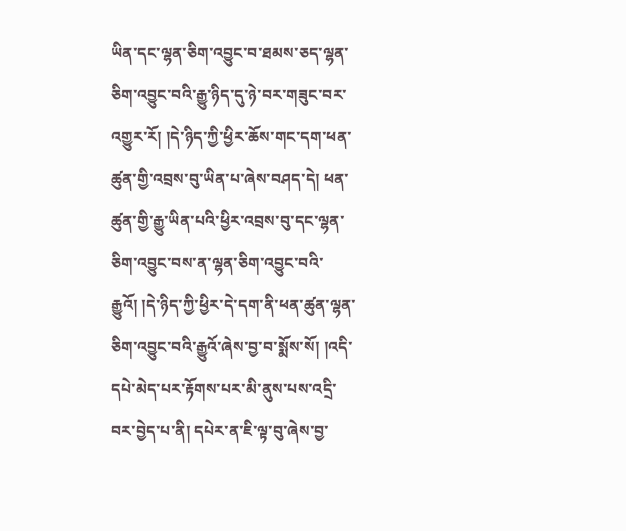ཡིན་དང་ལྷན་ཅིག་འབྱུང་བ་ཐམས་ཅད་ལྷན་ཅིག་འབྱུང་བའི་རྒྱུ་ཉིད་དུ་ཉེ་བར་གཟུང་བར་འགྱུར་རོ། །དེ་ཉིད་ཀྱི་ཕྱིར་ཆོས་གང་དག་ཕན་ཚུན་གྱི་འབྲས་བུ་ཡིན་པ་ཞེས་བཤད་དེ། ཕན་ཚུན་གྱི་རྒྱུ་ཡིན་པའི་ཕྱིར་འབྲས་བུ་དང་ལྷན་ཅིག་འབྱུང་བས་ན་ལྷན་ཅིག་འབྱུང་བའི་རྒྱུའོ། །དེ་ཉིད་ཀྱི་ཕྱིར་དེ་དག་ནི་ཕན་ཚུན་ལྷན་ཅིག་འབྱུང་བའི་རྒྱུའོ་ཞེས་བྱ་བ་སྨོས་སོ། །འདི་དཔེ་མེད་པར་རྟོགས་པར་མི་ནུས་པས་འདྲི་བར་བྱེད་པ་ནི། དཔེར་ན་ཇི་ལྟ་བུ་ཞེས་བྱ་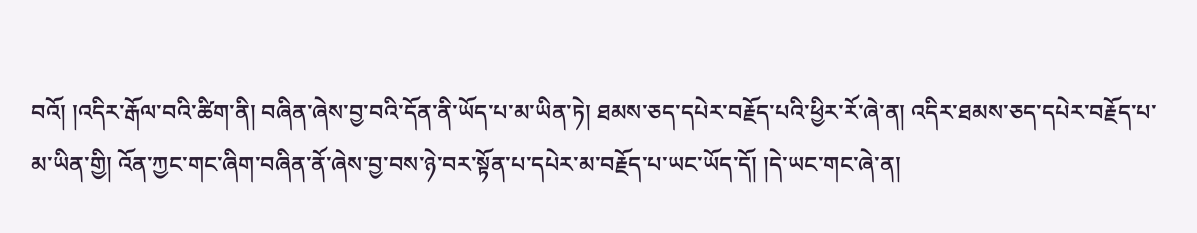བའོ། །འདིར་རྒོལ་བའི་ཚིག་ནི། བཞིན་ཞེས་བྱ་བའི་དོན་ནི་ཡོད་པ་མ་ཡིན་ཏེ། ཐམས་ཅད་དཔེར་བརྗོད་པའི་ཕྱིར་རོ་ཞེ་ན། འདིར་ཐམས་ཅད་དཔེར་བརྗོད་པ་མ་ཡིན་གྱི། འོན་ཀྱང་གང་ཞིག་བཞིན་ནོ་ཞེས་བྱ་བས་ཉེ་བར་སྟོན་པ་དཔེར་མ་བརྗོད་པ་ཡང་ཡོད་དོ། །དེ་ཡང་གང་ཞེ་ན།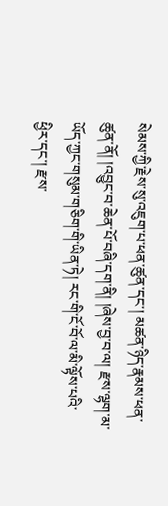སེམས་ཀྱི་རྗེས་སུ་འཇུག་པ་ཕན་ཚུན་དང་། མཚན་ཉིད་རྣམས་ཕན་ཚུན་ནོ། །འབྱུང་བ་ཆེན་པོ་བཞི་དག་ནི། །ཞེས་བྱ་བ་ལ། རྫས་ལྷག་མ་ཡོད་ཀྱང་གསུམ་གཅིག་གི་ཡིན་ཏེ། རང་གི་ངོ་བོ་ལ་མི་ལྟོས་པའི་ཕྱིར་དང་། རྫས་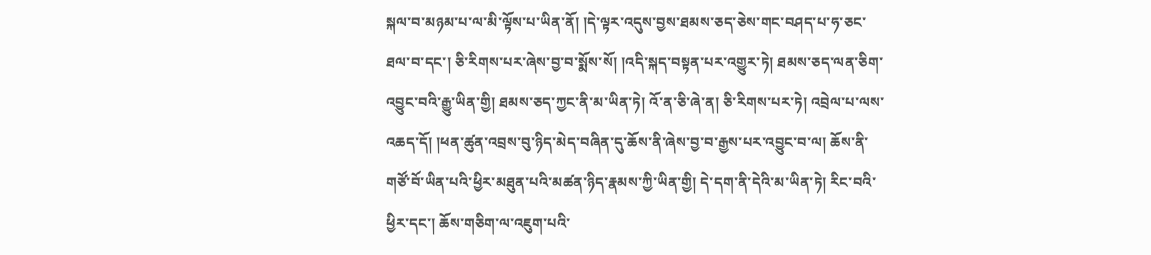སྐལ་བ་མཉམ་པ་ལ་མི་ལྟོས་པ་ཡིན་ནོ། །དེ་ལྟར་འདུས་བྱས་ཐམས་ཅད་ཅེས་གང་བཤད་པ་ཧ་ཅང་ཐལ་བ་དང་། ཅི་རིགས་པར་ཞེས་བྱ་བ་སྨོས་སོ། །འདི་སྐད་བསྟན་པར་འགྱུར་ཏེ། ཐམས་ཅད་ལན་ཅིག་འབྱུང་བའི་རྒྱུ་ཡིན་གྱི། ཐམས་ཅད་ཀྱང་ནི་མ་ཡིན་ཏེ། འོ་ན་ཅི་ཞེ་ན། ཅི་རིགས་པར་ཏེ། འབྲེལ་པ་ལས་འཆད་དོ། །ཕན་ཚུན་འབྲས་བུ་ཉིད་མེད་བཞིན་དུ་ཆོས་ནི་ཞེས་བྱ་བ་རྒྱས་པར་འབྱུང་བ་ལ། ཆོས་ནི་གཙོ་བོ་ཡིན་པའི་ཕྱིར་མཐུན་པའི་མཚན་ཉིད་རྣམས་ཀྱི་ཡིན་གྱི། དེ་དག་ནི་དེའི་མ་ཡིན་ཏེ། རིང་བའི་ཕྱིར་དང་། ཆོས་གཅིག་ལ་འཇུག་པའི་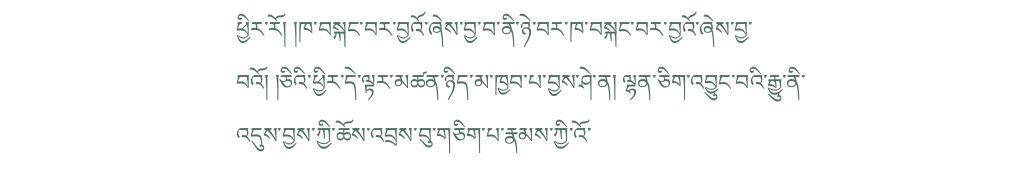ཕྱིར་རོ། །ཁ་བསྐང་བར་བྱའོ་ཞེས་བྱ་བ་ནི་ཉེ་བར་ཁ་བསྐང་བར་བྱའོ་ཞེས་བྱ་བའོ། །ཅིའི་ཕྱིར་དེ་ལྟར་མཚན་ཉིད་མ་ཁྱབ་པ་བྱས་ཤེ་ན། ལྷན་ཅིག་འབྱུང་བའི་རྒྱུ་ནི་འདུས་བྱས་ཀྱི་ཆོས་འབྲས་བུ་གཅིག་པ་རྣམས་ཀྱི་འོ་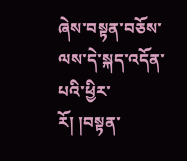ཞེས་བསྟན་བཅོས་ལས་དེ་སྐད་འདོན་པའི་ཕྱིར་རོ། །བསྟན་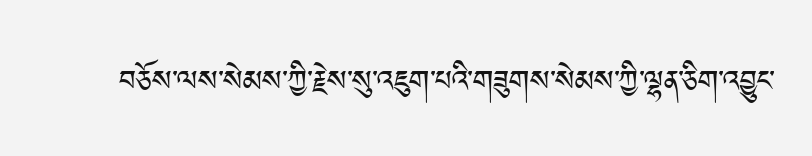བཅོས་ལས་སེམས་ཀྱི་རྗེས་སུ་འཇུག་པའི་གཟུགས་སེམས་ཀྱི་ལྷན་ཅིག་འབྱུང་